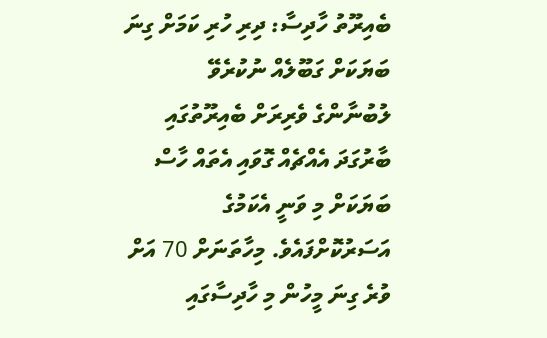ބެއިރޫތު ހާދިސާ: ދިރި ހުރި ކަމަށް ގިނަ ބަޔަކަށް ގަބޫލެއް ނުކުރެވޭ
ލުބުނާންގެ ވެރިރަށް ބެއިރޫތުގައި ބާރުގަދަ އެއްޗެއް ގޮވައި އެތައް ހާސް ބަޔަކަށް މި ވަނީ އެކަމުގެ އަސަރުކޮށްފައެވެ. މިހާތަނަށް 70 އަށް ވުރެ ގިނަ މީހުން މި ހާދިސާގައި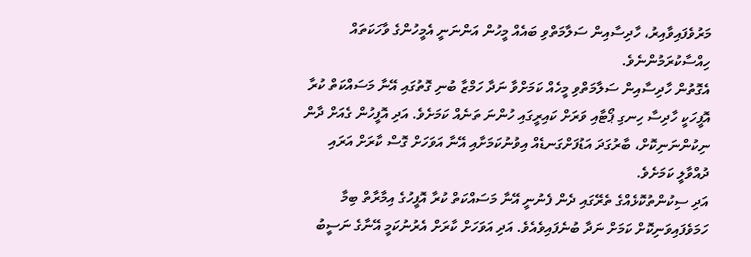މަރުވެފައިވާއިރު، ހާދިސާއިން ސަލާމަތްވި ބައެއް މީހުން އަންނަނީ އެމީހުންގެ ވާހަކަތައް ހިއްސާކުރަމުންނެވެ.
އެގޮތުން ހާދިސާއިން ސަލާމަތްވި މީހެއް ކަމަށްވާ ނަދާ ހަމްޒާ ބުނި ގޮތުގައި އޭނާ މަސައްކަތް ކުރާ އޮފީހަކީ ހާދިސާ ހިނގި ޕޯޓާއި ވަރަށް ކައިރީގައި ހުންނަ ތަނެއް ކަމަށެވެ. އަދި އޮފީހުން ގެއަށް ދާން ނިކުންނަނިކޮށް، ބާރުގަދަ އަޑުފަށްގަނޑެއް އިވުނުކަމަށާއި އޭނާ އަވަހަށް ގޮސް ކާރަށް އަރައި ދުއްވާލީ ކަމަށެވެ.
އަދި ސިކުންތުކޮޅެއްގެ ތެރޭގައި ދެން ފެނުނީ އޭނާ މަސައްކަތް ކުރާ އޮފީހުގެ އިމާރާތް ބިމާ ހަމަވެފައިވަނިކޮށް ކަމަށް ނަދާ ބުނެފައިވެއެވެ. އަދި އަވަހަށް ކާރަށް އެރުނުކަމީ އޭނާގެ ނަސީބު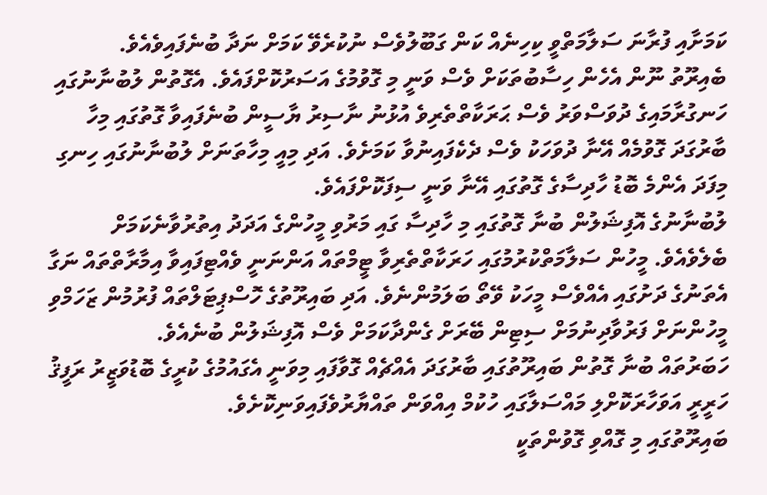ކަމަށާއި ފުރާނަ ސަލާމަތްވީ ކިހިނެއް ކަން ގަބޫލުވެސް ނުކުރެވޭ ކަމަށް ނަދާ ބުނެފައިވެއެވެ.
ބެއިރޫތު ނޫން އެހެން ހިސާބުތަކަށް ވެސް ވަނީ މި ގޮވުމުގެ އަސަރުކޮށްފައެވެ. އެގޮތުން ލުބުނާނުގައި ހަނގުރާމައިގެ ދުވަސްވަރު ވެސް ޙަރަކާތްތެރިވެ އުޅުނު ނާސިރު ޔާސީން ބުނެފައިވާ ގޮތުގައި މިހާ ބާރުގަދަ ގޮވުމެއް އޭނާ ދުވަހަކު ވެސް ދެކެފައިނުވާ ކަމަށެވެ. އަދި މިއީ މިހާތަނަށް ލުބުނާނުގައި ހިނގި މިފަދަ އެންމެ ބޮޑު ހާދިސާގެ ގޮތުގައި އޭނާ ވަނީ ސިފަކޮށްފައެވެ.
ލުބުނާނުގެ އޮފިޝަލުން ބުނާ ގޮތުގައި މި ހާދިސާ ގައި މަރުވި މީހުންގެ އަދަދު އިތުރުވާނެކަމަށް ބެލެވެއެވެ. މީހުން ސަލާމަތްކުރުމުގައި ހަރަކާތްތެރިވާ ޓީމްތައް އަންނަނީ ވެއްޓިފައިވާ އިމާރާތްތައް ނަގާ އެތަނުގެ ދަށުގައި އެއްވެސް މީހަކު ވޭތޯ ބަލަމުންނެވެ. އަދި ބައިރޫތުގެ ހޮސްޕިޓަލްތައް ފުރުމުން ޒަހަމްވި މީހުންނަށް ފަރުވާދިނުމަށް ސިޓިން ބޭރަށް ގެންދާކަމަށް ވެސް އޮފިޝަލުން ބުނެއެވެ.
ހަބަރުތައް ބުނާ ގޮތުން ބައިރޫތުގައި ބާރުގަދަ އެއްޗެއް ގޮވާފައި މިވަނީ އެގައުމުގެ ކުރީގެ ބޮޑުވަޒީރު ރަފީޤު ހަރީރީ އަވަހާރަކޮށްލި މައްސަލާގައި ހުކުމް އިއްވަން ތައްޔާރުވެފައިވަނިކޮށެވެ.
ބައިރޫތުގައި މި ގޮއްވި ގޮވުންތަކީ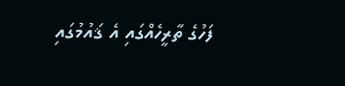ފަހުގެ ތާރީހެއްގައި އެ ޤައުމުގައި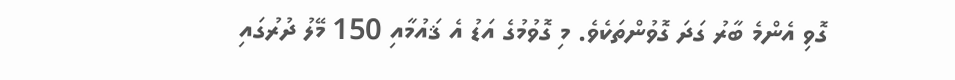ގޮވި އެންމެ ބާރު ގަދަ ގޮވުންތަކެވެ. މި ގޮވުމުގެ އަޑު އެ ޤައުމާއި 150 މޭލު ދުރުގައި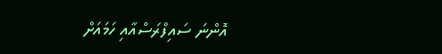އޮންނަ ސައިފްރަސްއާއި ހަމައަށް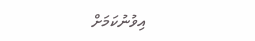އިވުނުކަމަށް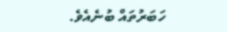ހަބަރުތައް ބުނެއެވެ.